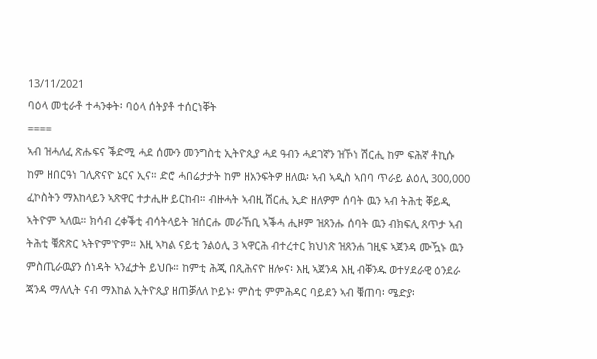13/11/2021
ባዕላ መቲራቶ ተሓንቀት፡ ባዕላ ሰትያቶ ተሰርነቐት
====
ኣብ ዝሓለፈ ጽሑፍና ቕድሚ ሓደ ሰሙን መንግስቲ ኢትዮጲያ ሓደ ዓብን ሓደገኛን ዝኾነ ሽርሒ ከም ፍሕኛ ቶኪሱ ከም ዘበርዓነ ገሊጽናዮ ኔርና ኢና። ድሮ ሓበሬታታት ከም ዘአንፍትዎ ዘለዉ፡ ኣብ ኣዲስ ኣበባ ጥራይ ልዕሊ 300,000 ፈኮስትን ማእከላይን ኣጽዋር ተታሒዙ ይርከብ። ብዙሓት ኣብዚ ሽርሒ ኢድ ዘለዎም ሰባት ዉን ኣብ ትሕቲ ቐይዲ ኣትዮም ኣለዉ። ክሳብ ረቀቕቲ ብሳትላይት ዝሰርሑ መራኸቢ ኣቕሓ ሒዞም ዝጸንሑ ሰባት ዉን ብክፍሊ ጸጥታ ኣብ ትሕቲ ቑጽጽር ኣትዮም'ዮም። እዚ ኣካል ናይቲ ንልዕሊ 3 ኣዋርሕ ብተረተር ክህነጽ ዝጸንሐ ገዚፍ ኣጀንዳ ሙዃኑ ዉን ምስጢራዉያን ሰነዳት ኣንፈታት ይህቡ። ከምቲ ሕጂ በጺሕናዮ ዘሎና፡ እዚ ኣጀንዳ እዚ ብቐንዱ ወተሃደራዊ ዕንደራ ጃንዳ ማለሊት ናብ ማእከል ኢትዮጲያ ዘጠቓለለ ኮይኑ፡ ምስቲ ምምሕዳር ባይደን ኣብ ቑጠባ፡ ሜድያ፡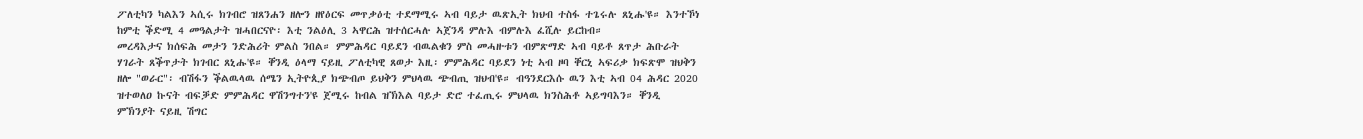ፖለቲካን ካልእን ኣሲሩ ክገብሮ ዝጸንሐን ዘሎን ዘየዕርፍ መጥቃዕቲ ተደማሚሩ ኣብ ባይታ ዉጽኢት ክህብ ተስፋ ተጌሩሉ ጸኒሑ'ዩ። እንተኾነ ከምቲ ቕድሚ 4 መዓልታት ዝሓበርናዮ፡ እቲ ንልዕሊ 3 ኣዋርሕ ዝተሰርሓሉ ኣጀንዳ ምሉእ ብምሉእ ፈሺሉ ይርከብ።
መረዳእታና ክሰፍሕ መታን ንድሕሪት ምልስ ንበል። ምምሕዳር ባይደን ብዉልቁን ምስ መሓዙቱን ብምጽማድ ኣብ ባይቶ ጸጥታ ሕቡራት ሃገራት ጸቕጥታት ክገብር ጸኒሑ'ዩ። ቐንዲ ዕላማ ናይዚ ፖለቲካዊ ጸወታ እዚ፡ ምምሕዳር ባይደን ነቲ ኣብ ዞባ ቐርኒ ኣፍሪቃ ክፍጽሞ ዝህቅን ዘሎ "ወራር"፡ ብሽፋን ቕልዉላዉ ሰሜን ኢትዮጲያ ክጭብጦ ይህቅን ምህላዉ ጭብጢ ዝህብ'ዩ። ብዓንደርእሱ ዉን እቲ ኣብ 04 ሕዳር 2020 ዝተወለዐ ኩናት ብፍቓድ ምምሕዳር ዋሽንግተን'ዩ ጀሚሩ ከብል ዝኽእል ባይታ ድሮ ተፈጢሩ ምህላዉ ክንስሕቶ ኣይግባእን። ቐንዲ ምኽንያት ናይዚ ሽግር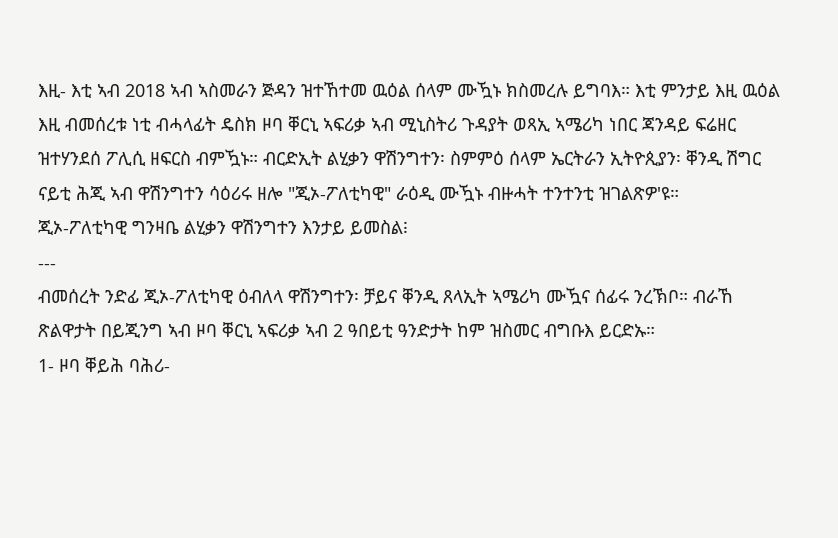እዚ- እቲ ኣብ 2018 ኣብ ኣስመራን ጅዳን ዝተኸተመ ዉዕል ሰላም ሙዃኑ ክስመረሉ ይግባእ። እቲ ምንታይ እዚ ዉዕል እዚ ብመሰረቱ ነቲ ብሓላፊት ዴስክ ዞባ ቐርኒ ኣፍሪቃ ኣብ ሚኒስትሪ ጉዳያት ወጻኢ ኣሜሪካ ነበር ጃንዳይ ፍሬዘር ዝተሃንደሰ ፖሊሲ ዘፍርስ ብምዃኑ። ብርድኢት ልሂቃን ዋሽንግተን፡ ስምምዕ ሰላም ኤርትራን ኢትዮጲያን፡ ቐንዲ ሽግር ናይቲ ሕጂ ኣብ ዋሽንግተን ሳዕሪሩ ዘሎ "ጂኦ-ፖለቲካዊ" ራዕዲ ሙዃኑ ብዙሓት ተንተንቲ ዝገልጽዎ'ዩ።
ጂኦ-ፖለቲካዊ ግንዛቤ ልሂቃን ዋሽንግተን እንታይ ይመስል፧
---
ብመሰረት ንድፊ ጂኦ-ፖለቲካዊ ዕብለላ ዋሽንግተን፡ ቻይና ቐንዲ ጸላኢት ኣሜሪካ ሙዃና ሰፊሩ ንረኽቦ። ብራኸ ጽልዋታት በይጂንግ ኣብ ዞባ ቐርኒ ኣፍሪቃ ኣብ 2 ዓበይቲ ዓንድታት ከም ዝስመር ብግቡእ ይርድኡ።
1- ዞባ ቐይሕ ባሕሪ-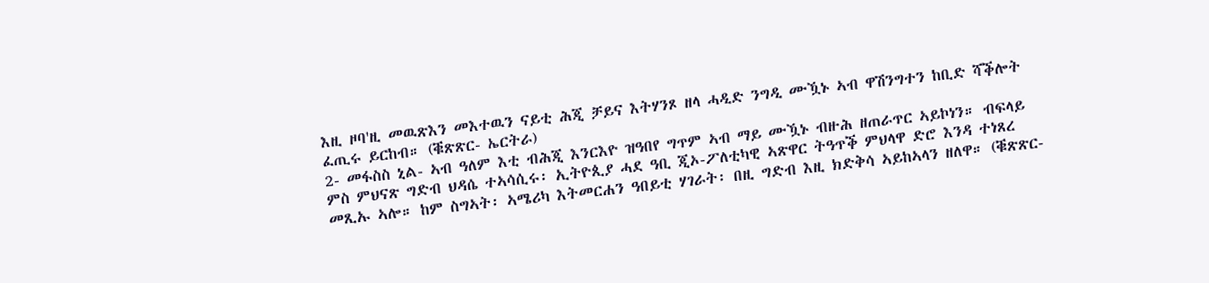እዚ ዞባ'ዚ መዉጽእን መእተዉን ናይቲ ሕጂ ቻይና እትሃንጾ ዘላ ሓዲድ ንግዲ ሙዃኑ ኣብ ዋሽንግተን ከቢድ ሻቕሎት ፈጢሩ ይርከብ። (ቑጽጽር- ኤርትራ)
2- መፋስስ ኒል- ኣብ ዓለም እቲ ብሕጂ እንርእዮ ዝዓበየ ግጥም ኣብ ማይ ሙዃኑ ብዙሕ ዘጠራጥር ኣይኮነን። ብፍላይ ምስ ምህናጽ ግድብ ህዳሴ ተኣሳሲሩ፡ ኢትዮጲያ ሓደ ዓቢ ጂኦ-ፖለቲካዊ ኣጽዋር ትዓጥቕ ምህላዋ ድሮ እንዳ ተነጸረ መጺኡ ኣሎ። ከም ስግኣት፡ ኣሜሪካ እትመርሐን ዓበይቲ ሃገራት፡ በዚ ግድብ እዚ ክድቅሳ ኣይከኣላን ዘለዋ። (ቑጽጽር-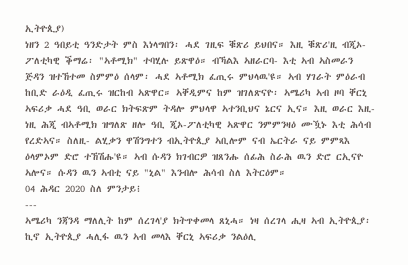ኢትዮጲያ)
ነዘን 2 ዓበይቲ ዓንድታት ምስ እነላግበን፡ ሓደ ገዚፍ ቑጽሪ ይህበና። እዚ ቑጽሪ'ዚ ብጂኦ-ፖለቲካዊ ቕማሬ፡ "ኣቶሚክ" ተባሂሉ ይጽዋዕ። ብኻልእ ኣዘራርባ- እቲ ኣብ ኣስመራን ጅዳን ዝተኸተመ ስምምዕ ሰላም፡ ሓደ ኣቶሚክ ፈጢሩ ምህላዉ'ዩ። ኣብ ሃገራት ምዕራብ ከቢድ ራዕዲ ፈጢሩ ዝርከብ ኣጽዋር። ኣቐዲምና ከም ዝገለጽናዮ፡ ኣሜሪካ ኣብ ዞባ ቐርኒ ኣፍሪቃ ሓደ ዓቢ ወራር ክትፍጽም ትዳሎ ምህላዋ ኣተንቢህና ኔርና ኢና። እዚ ወራር እዚ- ነዚ ሕጂ ብኣቶሚክ ዝግለጽ ዘሎ ዓቢ ጂኦ-ፖለቲካዊ ኣጽዋር ንምምንዛዕ ሙዃኑ እቲ ሕሳብ የረድኣና። ስለዚ- ልሂቃን ዋሽንግተን ብኢትዮጲያ ኣቢሎም ናብ ኤርትራ ናይ ምምጻእ ዕላምኦም ድሮ ተኸሽሑ'ዩ። ኣብ ሱዳን ክገብርዎ ዝጸንሑ ሰፊሕ ስራሕ ዉን ድሮ ርኢናዮ ኣሎና። ሱዳን ዉን ኣብቲ ናይ "ኒል" እንብሎ ሕሳብ ስለ እትርዕም።
04 ሕዳር 2020 ስለ ምንታይ፧
---
ኣሜሪካ ንጃንዳ ማለሊት ከም ሰረገላ'ያ ክትጥቀመላ ጸኒሓ። ነዛ ሰረገላ ሒዛ ኣብ ኢትዮጲያ፡ ኪኖ ኢትዮጲያ ሓሊፋ ዉን ኣብ መላእ ቐርኒ ኣፍሪቃ ንልዕሊ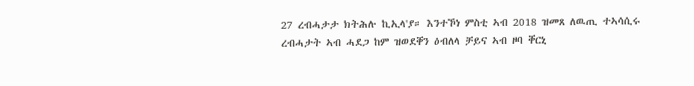27 ረብሓታታ ክትሕሉ ኪኢላ'ያ። እንተኾነ ምስቲ ኣብ 2018 ዝመጸ ለዉጢ ተኣሳሲሩ ረብሓታት ኣብ ሓደጋ ከም ዝወደቐን ዕብለላ ቻይና ኣብ ዞባ ቐርኒ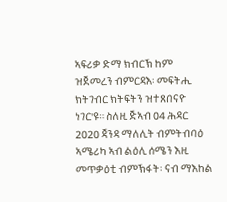ኣፍሪቃ ድማ ክብርኽ ከም ዝጀመረን ብምርዳእ፡ መፍትሒ ክትገብር ክትፍትን ዝተጸበናዮ ነገር'ዩ። ስለዚ ጅኣብ 04 ሕዳር 2020 ጃንዳ ማለሊት ብምትብባዕ ኣሜሪካ ኣብ ልዕሊ ሰሜን እዚ መጥቃዕቲ ብምኽፋት፡ ናብ ማእከል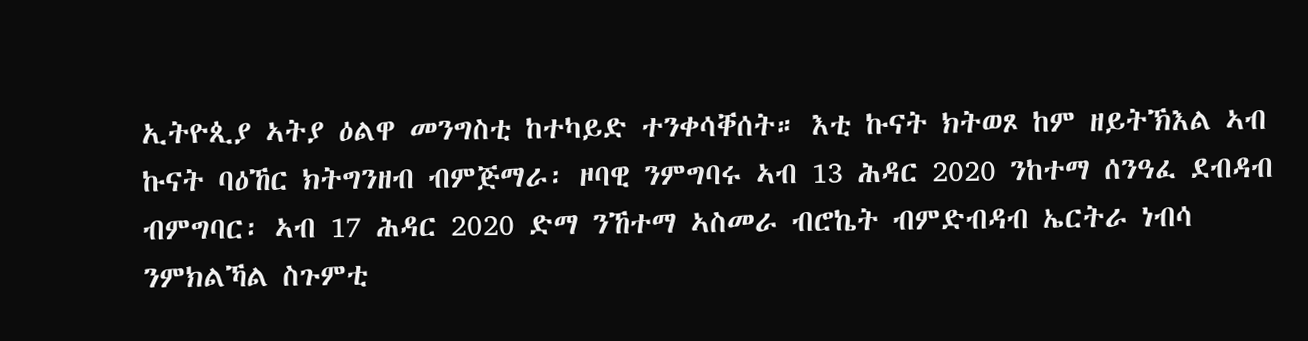ኢትዮጲያ ኣትያ ዕልዋ መንግስቲ ከተካይድ ተንቀሳቐሰት። እቲ ኩናት ክትወጾ ከም ዘይትኽእል ኣብ ኩናት ባዕኸር ክትግንዘብ ብምጅማራ፡ ዞባዊ ንምግባሩ ኣብ 13 ሕዳር 2020 ንከተማ ሰንዓፈ ደብዳብ ብምግባር፡ ኣብ 17 ሕዳር 2020 ድማ ንኸተማ ኣስመራ ብሮኬት ብምድብዳብ ኤርትራ ነብሳ ንምክልኻል ስጉምቲ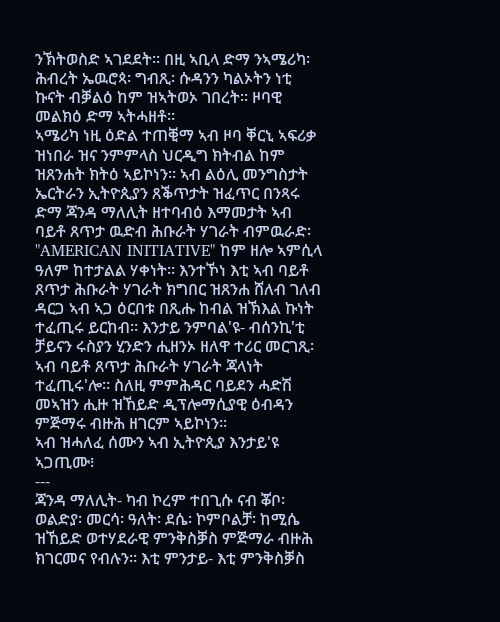ንኽትወስድ ኣገደደት። በዚ ኣቢላ ድማ ንኣሜሪካ፡ ሕብረት ኤዉሮጳ፡ ግብጺ፡ ሱዳንን ካልኦትን ነቲ ኩናት ብቓልዕ ከም ዝኣትወኦ ገበረት። ዞባዊ መልክዕ ድማ ኣትሓዘቶ።
ኣሜሪካ ነዚ ዕድል ተጠቒማ ኣብ ዞባ ቐርኒ ኣፍሪቃ ዝነበራ ዝና ንምምላስ ህርዲግ ክትብል ከም ዝጸንሐት ክትዕ ኣይኮነን። ኣብ ልዕሊ መንግስታት ኤርትራን ኢትዮጲያን ጸቕጥታት ዝፈጥር በንጻሩ ድማ ጃንዳ ማለሊት ዘተባብዕ እማመታት ኣብ ባይቶ ጸጥታ ዉድብ ሕቡራት ሃገራት ብምዉራድ፡ "AMERICAN INITIATIVE" ከም ዘሎ ኣምሲላ ዓለም ከተታልል ሃቀነት። እንተኾነ እቲ ኣብ ባይቶ ጸጥታ ሕቡራት ሃገራት ክግበር ዝጸንሐ ሸለብ ገለብ ዳርጋ ኣብ ኣጋ ዕርበቱ በጺሑ ከብል ዝኽእል ኩነት ተፈጢሩ ይርከብ። እንታይ ንምባል'ዩ- ብሰንኪ'ቲ ቻይናን ሩስያን ሂንድን ሒዘንኦ ዘለዋ ተሪር መርገጺ፡ ኣብ ባይቶ ጸጥታ ሕቡራት ሃገራት ጃላነት ተፈጢሩ'ሎ። ስለዚ ምምሕዳር ባይደን ሓድሽ መኣዝን ሒዙ ዝኸይድ ዲፕሎማሲያዊ ዕብዳን ምጅማሩ ብዙሕ ዘገርም ኣይኮነን።
ኣብ ዝሓለፈ ሰሙን ኣብ ኢትዮጲያ እንታይ'ዩ ኣጋጢሙ፧
---
ጃንዳ ማለሊት- ካብ ኮረም ተበጊሱ ናብ ቖቦ፡ ወልድያ፡ መርሳ፡ ዓለት፡ ደሴ፡ ኮምቦልቻ፡ ከሚሴ ዝኸይድ ወተሃደራዊ ምንቅስቓስ ምጅማራ ብዙሕ ክገርመና የብሉን። እቲ ምንታይ- እቲ ምንቅስቓስ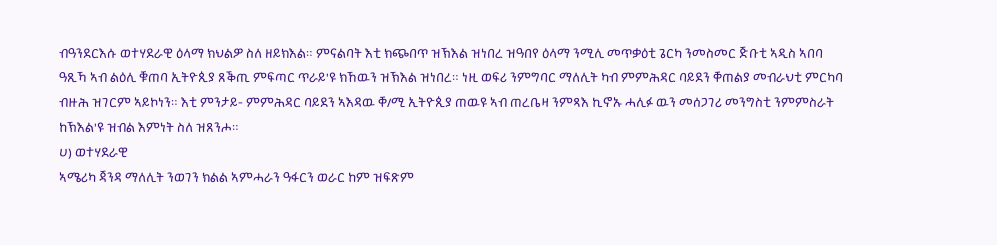ብዓንደርእሱ ወተሃደራዊ ዕላማ ክህልዎ ስለ ዘይክእል። ምናልባት እቲ ክጭበጥ ዝኽእል ዝነበረ ዝዓበየ ዕላማ ንሚሊ መጥቃዕቲ ጌርካ ንመስመር ጅቡቲ ኣዲስ ኣበባ ዓጺኻ ኣብ ልዕሊ ቑጠባ ኢትዮጲያ ጸቕጢ ምፍጣር ጥራይ'ዩ ክኸዉን ዝኽእል ዝነበረ። ነዚ ወፍሪ ንምግባር ማለሊት ካብ ምምሕዳር ባይደን ቐጠልያ መብራህቲ ምርካባ ብዙሕ ዝገርም ኣይኮነን። እቲ ምንታይ- ምምሕዳር ባይደን ኣእዳዉ ቐ/ሚ ኢትዮጲያ ጠዉዩ ኣብ ጠረቤዛ ንምጻእ ኪኖኡ ሓሊፉ ዉን መሰጋገሪ መንግስቲ ንምምስራት ከኽእል'ዩ ዝብል እምነት ስለ ዝጸንሖ።
ሀ) ወተሃደራዊ
ኣሜሪካ ጃንዳ ማለሊት ንወገን ክልል ኣምሓራን ዓፋርን ወራር ከም ዝፍጽም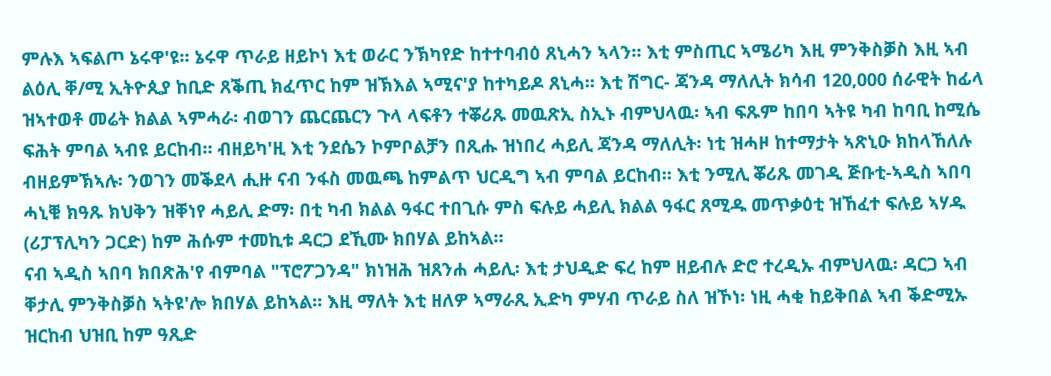ምሉእ ኣፍልጦ ኔሩዋ'ዩ። ኔሩዋ ጥራይ ዘይኮነ እቲ ወራር ንኽካየድ ከተተባብዕ ጸኒሓን ኣላን። እቲ ምስጢር ኣሜሪካ እዚ ምንቅስቓስ እዚ ኣብ ልዕሊ ቐ/ሚ ኢትዮጲያ ከቢድ ጸቕጢ ክፈጥር ከም ዝኽእል ኣሚና'ያ ከተካይዶ ጸኒሓ። እቲ ሽግር- ጃንዳ ማለሊት ክሳብ 120,000 ሰራዊት ከፊላ ዝኣተወቶ መሬት ክልል ኣምሓራ፡ ብወገን ጨርጨርን ጉላ ላፍቶን ተቖሪጹ መዉጽኢ ስኢኑ ብምህላዉ፡ ኣብ ፍጹም ከበባ ኣትዩ ካብ ከባቢ ከሚሴ ፍሕት ምባል ኣብዩ ይርከብ። ብዘይካ'ዚ እቲ ንደሴን ኮምቦልቻን በጺሑ ዝነበረ ሓይሊ ጃንዳ ማለሊት፡ ነቲ ዝሓዞ ከተማታት ኣጽኒዑ ክከላኸለሉ ብዘይምኽኣሉ፡ ንወገን መቕደላ ሒዙ ናብ ንፋስ መዉጫ ከምልጥ ህርዲግ ኣብ ምባል ይርከብ። እቲ ንሚሊ ቖሪጹ መገዲ ጅቡቲ-ኣዲስ ኣበባ ሓኒቑ ክዓጹ ክህቅን ዝቐነየ ሓይሊ ድማ፡ በቲ ካብ ክልል ዓፋር ተበጊሱ ምስ ፍሉይ ሓይሊ ክልል ዓፋር ጸሚዱ መጥቃዕቲ ዝኸፈተ ፍሉይ ኣሃዱ (ሪፓፕሊካን ጋርድ) ከም ሕሱም ተመኪቱ ዳርጋ ደኺሙ ክበሃል ይከኣል።
ናብ ኣዲስ ኣበባ ክበጽሕ'የ ብምባል "ፕሮፖጋንዳ" ክነዝሕ ዝጸንሐ ሓይሊ፡ እቲ ታህዲድ ፍረ ከም ዘይብሉ ድሮ ተረዲኡ ብምህላዉ፡ ዳርጋ ኣብ ቐታሊ ምንቅስቓስ ኣትዩ'ሎ ክበሃል ይከኣል። እዚ ማለት እቲ ዘለዎ ኣማራጺ ኢድካ ምሃብ ጥራይ ስለ ዝኾነ፡ ነዚ ሓቂ ከይቅበል ኣብ ቕድሚኡ ዝርከብ ህዝቢ ከም ዓጺድ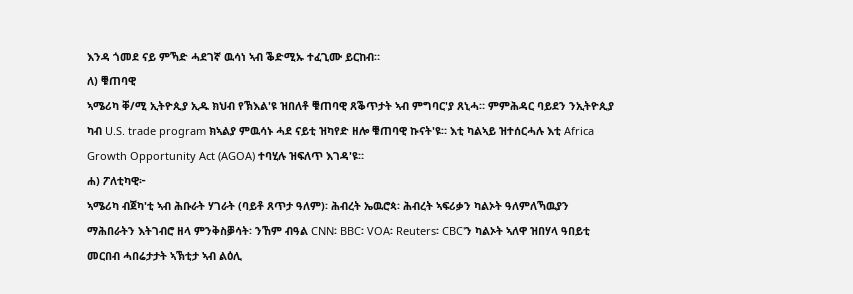እንዳ ጎመደ ናይ ምኻድ ሓደገኛ ዉሳነ ኣብ ቕድሚኡ ተፈጊሙ ይርከብ።
ለ) ቑጠባዊ
ኣሜሪካ ቐ/ሚ ኢትዮጲያ ኢዱ ክህብ የኽእል'ዩ ዝበለቶ ቑጠባዊ ጸቕጥታት ኣብ ምግባር'ያ ጸኒሓ። ምምሕዳር ባይደን ንኢትዮጲያ ካብ U.S. trade program ክኣልያ ምዉሳኑ ሓደ ናይቲ ዝካየድ ዘሎ ቑጠባዊ ኩናት'ዩ። እቲ ካልኣይ ዝተሰርሓሉ እቲ Africa Growth Opportunity Act (AGOA) ተባሂሉ ዝፍለጥ እገዳ'ዩ።
ሐ) ፖለቲካዊ፦
ኣሜሪካ ብጀካ'ቲ ኣብ ሕቡራት ሃገራት (ባይቶ ጸጥታ ዓለም)፡ ሕብረት ኤዉሮጳ፡ ሕብረት ኣፍሪቃን ካልኦት ዓለምለኻዉያን ማሕበራትን እትገብሮ ዘላ ምንቅስቓሳት፡ ንኸም ብዓል CNN፡ BBC፡ VOA፡ Reuters፡ CBC'ን ካልኦት ኣለዋ ዝበሃላ ዓበይቲ መርበብ ሓበሬታታት ኣኽቲታ ኣብ ልዕሊ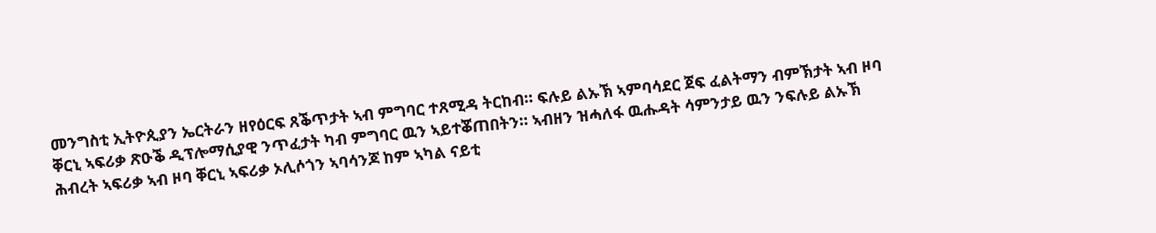መንግስቲ ኢትዮጲያን ኤርትራን ዘየዕርፍ ጸቕጥታት ኣብ ምግባር ተጸሚዳ ትርከብ። ፍሉይ ልኡኽ ኣምባሳደር ጀፍ ፈልትማን ብምኽታት ኣብ ዞባ ቐርኒ ኣፍሪቃ ጽዑቕ ዲፕሎማሲያዊ ንጥፈታት ካብ ምግባር ዉን ኣይተቖጠበትን። ኣብዘን ዝሓለፋ ዉሑዳት ሳምንታይ ዉን ንፍሉይ ልኡኽ ሕብረት ኣፍሪቃ ኣብ ዞባ ቐርኒ ኣፍሪቃ ኦሊሶጎን ኣባሳንጆ ከም ኣካል ናይቲ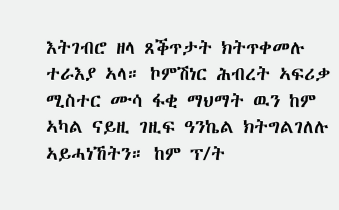እትገብሮ ዘላ ጸቕጥታት ክትጥቀመሉ ተራእያ ኣላ። ኮምሽነር ሕብረት ኣፍሪቃ ሚስተር ሙሳ ፋቂ ማህማት ዉን ከም ኣካል ናይዚ ገዚፍ ዓንኬል ክትግልገለሉ ኣይሓነኸትን። ከም ፕ/ት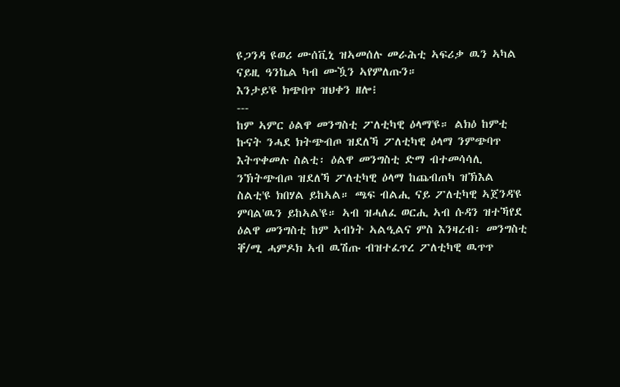ዩጋንዳ ዩወሪ ሙሰቪኒ ዝኣመሰሉ መራሕቲ ኣፍሪቃ ዉን ኣካል ናይዚ ዓንኬል ካብ ሙዃን ኣየምለጡን።
እንታይ'ዩ ክጭበጥ ዝህቀን ዘሎ፧
---
ከም ኣምር ዕልዋ መንግስቲ ፖለቲካዊ ዕላማ'ዩ። ልክዕ ከምቲ ኩናት ንሓደ ክትጭብጦ ዝደለኻ ፖለቲካዊ ዕላማ ንምጭባጥ እትጥቀመሉ ስልቲ፡ ዕልዋ መንግስቲ ድማ ብተመሳሳሊ ንኽትጭብጦ ዝደለኻ ፖለቲካዊ ዕላማ ከጨብጠካ ዝኽእል ስልቲ'ዩ ክበሃል ይከኣል። ጫፍ ብልሒ ናይ ፖለቲካዊ ኣጀንዳ'ዩ ምባል'ዉን ይከኣል'ዩ። ኣብ ዝሓለፈ ወርሒ ኣብ ሱዳን ዝተኻየደ ዕልዋ መንግስቲ ከም ኣብነት ኣልዒልና ምስ እንዛረብ፡ መንግስቲ ቐ/ሚ ሓምዶክ ኣብ ዉሽጡ ብዝተፈጥረ ፖለቲካዊ ዉጥጥ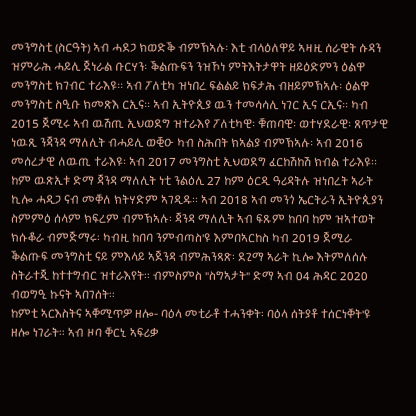መንግስቲ (ስርዓት) ኣብ ሓደጋ ክወድቕ ብምኽኣሉ፡ እቲ ብላዕለዋይ ኣዛዚ ሰራዊት ሱዳን ዝምራሕ ሓይሊ ጀነራል ቡርሃን፡ ቕልጡፍን ንዝኾነ ምትእትታዋት ዘይዕድምን ዕልዋ መንግስቲ ክገብር ተራእዩ። ኣብ ፖለቲካ ዝነበረ ፍልልይ ክፍታሕ ብዘይምኽኣሉ፡ ዕልዋ መንግስቲ ስዒቡ ክመጽእ ርኢና። ኣብ ኢትዮጲያ ዉን ተመሳሳሊ ነገር ኢና ርኢና። ካብ 2015 ጀሚሩ ኣብ ዉሽጢ ኢህወደግ ዝተራእየ ፖለቲካዊ፡ ቑጠባዊ፡ ወተሃደራዊ፡ ጸጥታዊ ነዉጺ ንጃንዳ ማለሊት ብሓይሊ ወቒዑ ካብ ስሕበት ክኣልያ ብምኽኣሉ፡ ኣብ 2016 መሰረታዊ ለዉጢ ተራእዩ፡ ኣብ 2017 መንግስቲ ኢህወደግ ፈርከሽከሽ ክብል ተራእዩ። ከም ዉጽኢቱ ድማ ጃንዳ ማለሊት ነቲ ንልዕሊ 27 ከም ዕርዲ ዓሪዳትሉ ዝነበረት ኣራት ኪሎ ሓዲጋ ናብ መቐለ ክትሃድም ኣገዲዱ። ኣብ 2018 ኣብ መንጎ ኤርትራን ኢትዮጲያን ስምምዕ ሰላም ክፍረም ብምኽኣሉ፡ ጃንዳ ማለሊት ኣብ ፍጹም ከበባ ከም ዝኣተወት ክሱቆራ ብምጅማሩ፡ ካብዚ ከበባ ንምብጣስ'ዩ እምበኣርከስ ካብ 2019 ጀሚራ ቕልጡፍ መንግስቲ ናይ ምእላይ ኣጀንዳ ብምሕንጻጽ፡ ደጊማ ኣራት ኪሎ እትምለሰሉ ስትራተጂ ከተተግብር ዝተራእየት። ብምስምስ "ስግኣታት" ድማ ኣብ 04 ሕዳር 2020 ብወግዒ ኩናት ኣበገሰት።
ከምቲ ኣርእስትና ኣቐሚጥዎ ዘሎ- ባዕላ መቲራቶ ተሓንቀት፡ ባዕላ ሰትያቶ ተሰርነቐት'ዩ ዘሎ ነገራት። ኣብ ዞባ ቐርኒ ኣፍሪቃ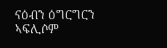ናዕብን ዕግርግርን ኣፍሊሶም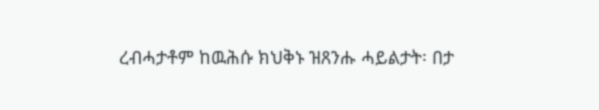ረብሓታቶም ከዉሕሱ ክህቅኑ ዝጸንሑ ሓይልታት፡ በታ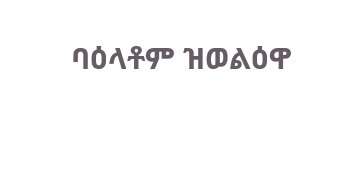ባዕላቶም ዝወልዕዋ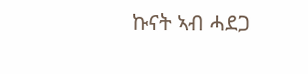ኩናት ኣብ ሓደጋ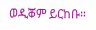ወዲቖም ይርከቡ።